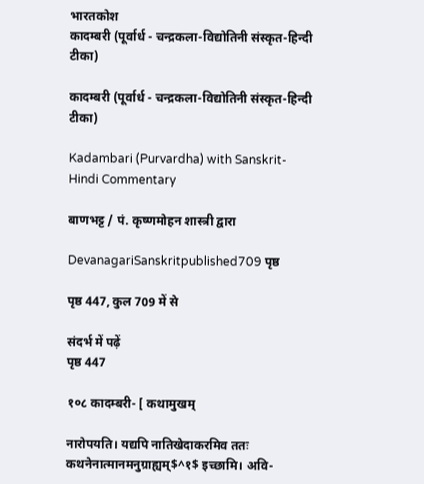भारतकोश
कादम्बरी (पूर्वार्ध - चन्द्रकला-विद्योतिनी संस्कृत-हिन्दी टीका)

कादम्बरी (पूर्वार्ध - चन्द्रकला-विद्योतिनी संस्कृत-हिन्दी टीका)

Kadambari (Purvardha) with Sanskrit-Hindi Commentary

बाणभट्ट / पं. कृष्णमोहन शास्त्री द्वारा

DevanagariSanskritpublished709 पृष्ठ

पृष्ठ 447, कुल 709 में से

संदर्भ में पढ़ें
पृष्ठ 447

१०८ कादम्बरी- [ कथामुखम्

नारोपयति। यद्यपि नातिखेदाकरमिव ततः कथनेनात्मानमनुग्राह्यम्$^१$ इच्छामि। अवि-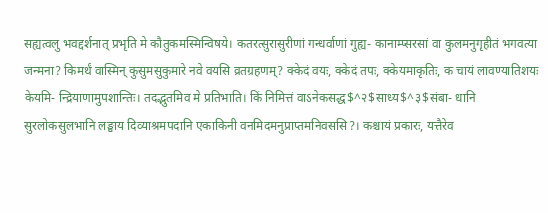सह्यत्वलु भवद्दर्शनात् प्रभृति मे कौतुकमस्मिन्विषये। कतरत्सुरासुरीणां गन्धर्वाणां गुह्य- कानाम्प्सरसां वा कुलमनुगृहीतं भगवत्या जन्मना? किमर्थं वास्मिन् कुसुमसुकुमारे नवे वयसि व्रतग्रहणम्? क्केदं वयः, क्केदं तपः, क्केयमाकृतिः, क चायं लावण्यातिशयः केयमि- न्द्रियाणामुपशान्तिः। तदद्भुतमिव मे प्रतिभाति। किं निमित्तं वाऽनेकसद्ध$^२$साध्य$^३$संबा- धानि सुरलोकसुलभानि लङ्घाय दिव्याश्रमपदानि एकाकिनी वनमिदमनुप्राप्तमनिवससि?। कश्चायं प्रकारः, यत्तैरेव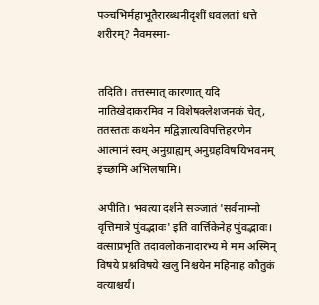पञ्चभिर्महाभूतैरारब्धनीदृशीं धवलतां धत्ते शरीरम्? नैवमस्मा-


तदिति। तत्तस्मात् कारणात् यदि नातिखेदाकरमिव न विशेषक्लेशजनकं चेत्, ततस्ततः कथनेन मद्विज्ञात्यविपत्तिहरणेन आत्मानं स्वम् अनुग्राह्यम् अनुग्रहविषयिभवनम् इच्छामि अभिलषामि।

अपीति। भवत्या दर्शने सञ्जातं 'सर्वनाम्नो वृत्तिमात्रे पुंवद्भावः' इति वार्त्तिकेनेह पुंवद्भावः। वत्साप्रभृति तदावलोकनादारभ्य मे मम अस्मिन् विषये प्रश्नविषये खलु निश्चयेन महिनाह कौतुकं वत्याश्चर्यं।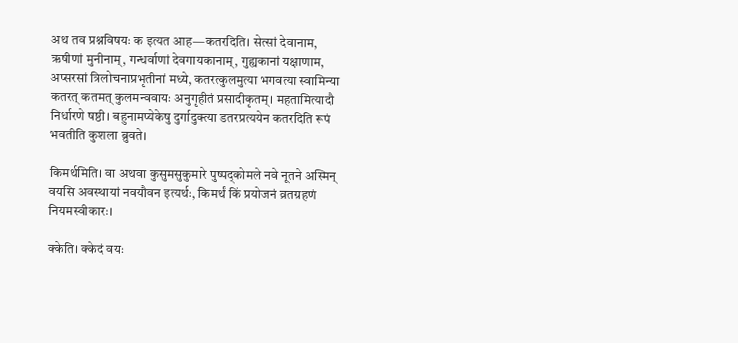अथ तव प्रश्नविषयः क इत्यत आह—कतरदिति। सेत्सां देवानाम, ऋषीणां मुनीनाम्, गन्धर्वाणां देवगायकानाम्, गुह्यकानां यक्षाणाम, अप्सरसां त्रिलोचनाप्रभृतीनां मध्ये, कतरत्कुलमुत्या भगवत्या स्वामिन्या कतरत् कतमत् कुलमन्ववायः अनुगृहीतं प्रसादीकृतम्। महतामित्यादौ निर्धारणे षष्ठी। बहुनामप्येकेषु दुर्गादुक्त्या डतरप्रत्ययेन कतरदिति रूपं भवतीति कुशला ब्रुवते।

किमर्थमिति। वा अथवा कुसुमसुकुमारे पुष्पद्कोमले नवे नूतने अस्मिन् वयसि अवस्थायां नवयौवन इत्यर्थः, किमर्थं किं प्रयोजनं व्रतग्रहणं नियमस्वीकारः।

क्केति। क्केदं वयः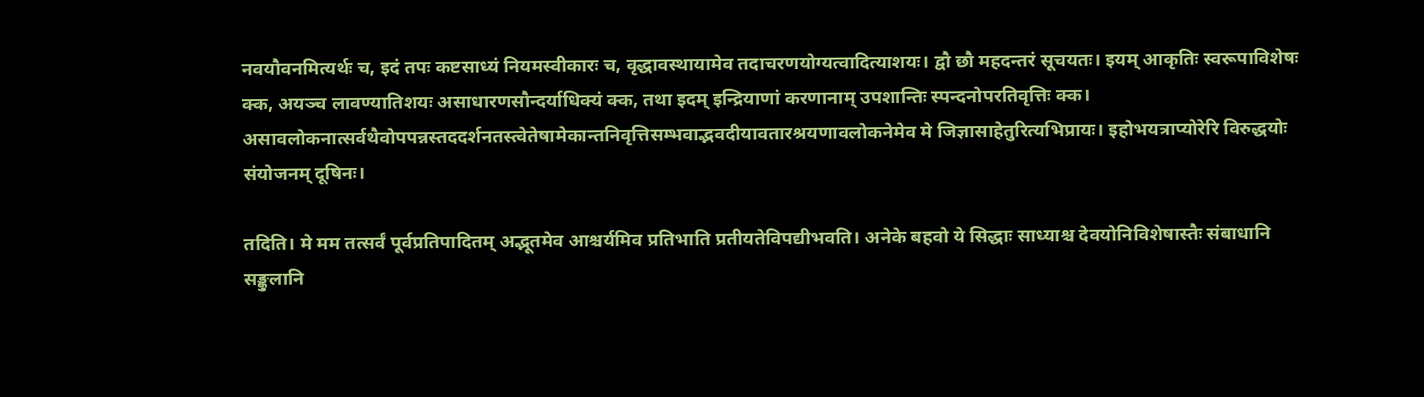नवयौवनमित्यर्थः च, इदं तपः कष्टसाध्यं नियमस्वीकारः च, वृद्धावस्थायामेव तदाचरणयोग्यत्वादित्याशयः। द्वौ छौ महदन्तरं सूचयतः। इयम् आकृतिः स्वरूपाविशेषः क्क, अयञ्च लावण्यातिशयः असाधारणसौन्दर्याधिक्यं क्क, तथा इदम् इन्द्रियाणां करणानाम् उपशान्तिः स्पन्दनोपरतिवृत्तिः क्क। असावलोकनात्सर्वथैवोपपन्नस्तददर्शनतस्त्वेतेषामेकान्तनिवृत्तिसम्भवाद्भवदीयावतारश्रयणावलोकनेमेव मे जिज्ञासाहेतुरित्यभिप्रायः। इहोभयत्राप्योरेरि विरुद्धयोः संयोजनम् दूषिनः।

तदिति। मे मम तत्सर्वं पूर्वप्रतिपादितम् अद्भूतमेव आश्चर्यमिव प्रतिभाति प्रतीयतेविपद्यीभवति। अनेके बहवो ये सिद्धाः साध्याश्च देवयोनिविशेषास्तैः संबाधानि सङ्कुलानि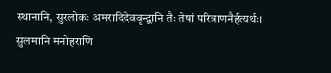स्थानानि, सुरलोकः अमरादिदेववृन्द्वानि तैः तेषां परित्राणनैर्हत्यर्थः। सुलमानि मनोहराणि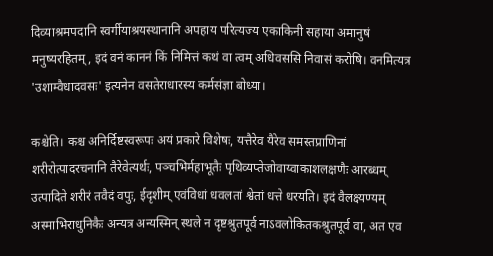दिव्याश्रमपदानि स्वर्गीयाश्रयस्थानानि अपहाय परित्यज्य एकाकिनी सहाया अमानुषं मनुष्यरहितम्, इदं वनं काननं किं निमित्तं कथं वा त्वम् अधिवससि निवासं करोषि। वनमित्यत्र 'उशाम्वैधादवसः' इत्यनेन वसतेराधारस्य कर्मसंज्ञा बोध्या।

कश्चेति। कश्च अनिर्दिष्टस्वरूपः अयं प्रकारे विशेषः, यत्तैरेव यैरेव समस्तप्राणिनां शरीरोत्पादरचनानि तैरेवेत्यर्थः, पञ्चभिर्महाभूतैः पृथिव्यप्तेजोवाय्वाकाशलक्षणैः आरब्धम् उत्पादिते शरीरं तवैदं वपुः, ईदृशीम् एवंविधां धवलतां श्वेतां धत्ते धरयति। इदं वैलक्ष्यण्यम् अस्माभिराधुनिकैः अन्यत्र अन्यस्मिन् स्थले न दृष्टश्रुतपूर्व नाऽवलोकितकश्रुतपूर्व वा, अत एव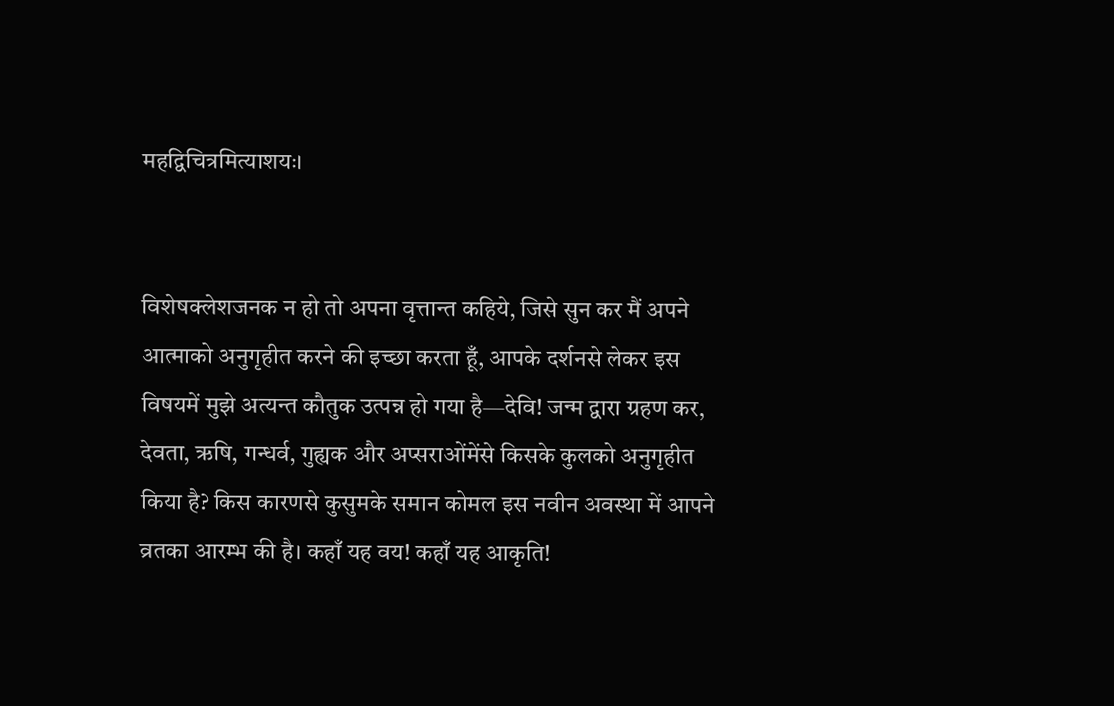महद्विचित्रमित्याशयः।


विशेषक्लेशजनक न हो तो अपना वृत्तान्त कहिये, जिसे सुन कर मैं अपने आत्माको अनुगृहीत करने की इच्छा करता हूँ, आपके दर्शनसे लेकर इस विषयमें मुझे अत्यन्त कौतुक उत्पन्न हो गया है—देवि! जन्म द्वारा ग्रहण कर, देवता, ऋषि, गन्धर्व, गुह्यक और अप्सराओंमेंसे किसके कुलको अनुगृहीत किया है? किस कारणसे कुसुमके समान कोमल इस नवीन अवस्था में आपने व्रतका आरम्भ की है। कहाँ यह वय! कहाँ यह आकृति!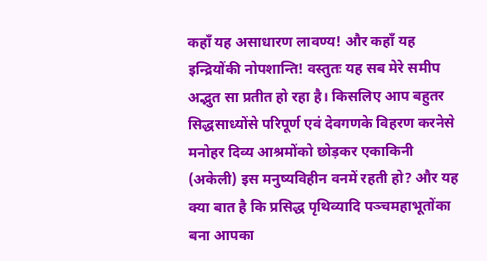कहाँ यह असाधारण लावण्य! और कहाँ यह इन्द्रियोंकी नोपशान्ति! वस्तुतः यह सब मेरे समीप अद्भुत सा प्रतीत हो रहा है। किसलिए आप बहुतर सिद्धसाध्योंसे परिपूर्ण एवं देवगणके विहरण करनेसे मनोहर दिव्य आश्रमोंको छोड़कर एकाकिनी (अकेली) इस मनुष्यविहीन वनमें रहती हो? और यह क्या बात है कि प्रसिद्ध पृथिव्यादि पञ्चमहाभूतोंका बना आपका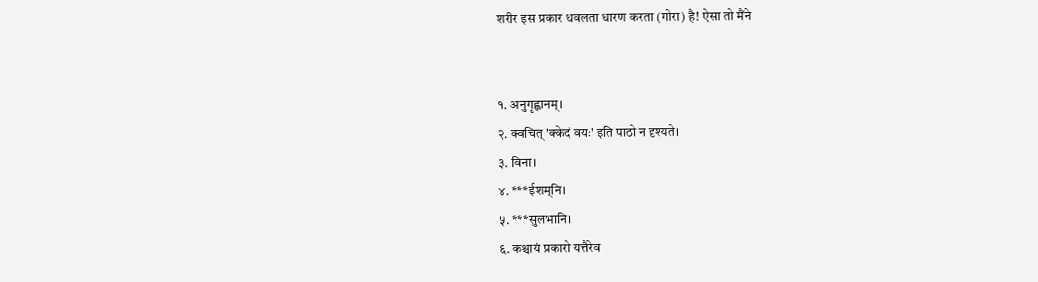शरीर इस प्रकार धवलता धारण करता (गोरा) है! ऐसा तो मैंने


१. अनुगृह्णानम्।
२. क्वचित् 'क्केदं वयः' इति पाठो न दृश्यते।
३. विना।
४. ***ईशम्‌नि।
५. ***सुलभानि।
६. कश्चायं प्रकारो यत्तैरेव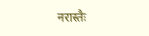नरास्तैः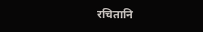रचितानि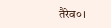तैरेव०।